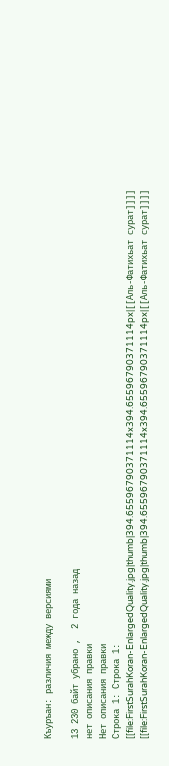Къуръан: различия между версиями

13 230 байт убрано ,  2 года назад
нет описания правки
Нет описания правки
Строка 1: Строка 1:
[[file:FirstSurahKoran-EnlargedQuality.jpg|thumb|394.65596790371114x394.65596790371114px|[[Аль-Фатихьат сурат]]]]
[[file:FirstSurahKoran-EnlargedQuality.jpg|thumb|394.65596790371114x394.65596790371114px|[[Аль-Фатихьат сурат]]]]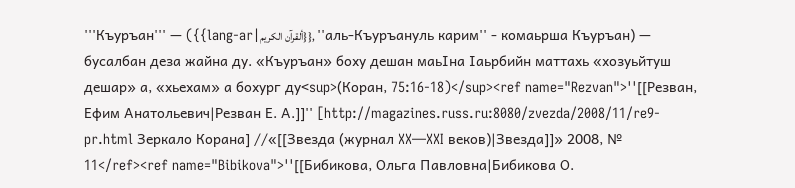'''Къуръан''' — ({{lang-ar|ألقرآن الكريم}}, ''аль-Къуръануль карим'' - комаьрша Къуръан) — бусалбан деза жайна ду. «Къуръан» боху дешан маьӀна Ӏаьрбийн маттахь «хозуьйтуш дешар» а, «хьехам» а бохург ду<sup>(Коран, 75:16-18)</sup><ref name="Rezvan">''[[Резван, Ефим Анатольевич|Резван Е. А.]]'' [http://magazines.russ.ru:8080/zvezda/2008/11/re9-pr.html Зеркало Корана] //«[[Звезда (журнал XX—XXI веков)|Звезда]]» 2008, № 11</ref><ref name="Bibikova">''[[Бибикова, Ольга Павловна|Бибикова О.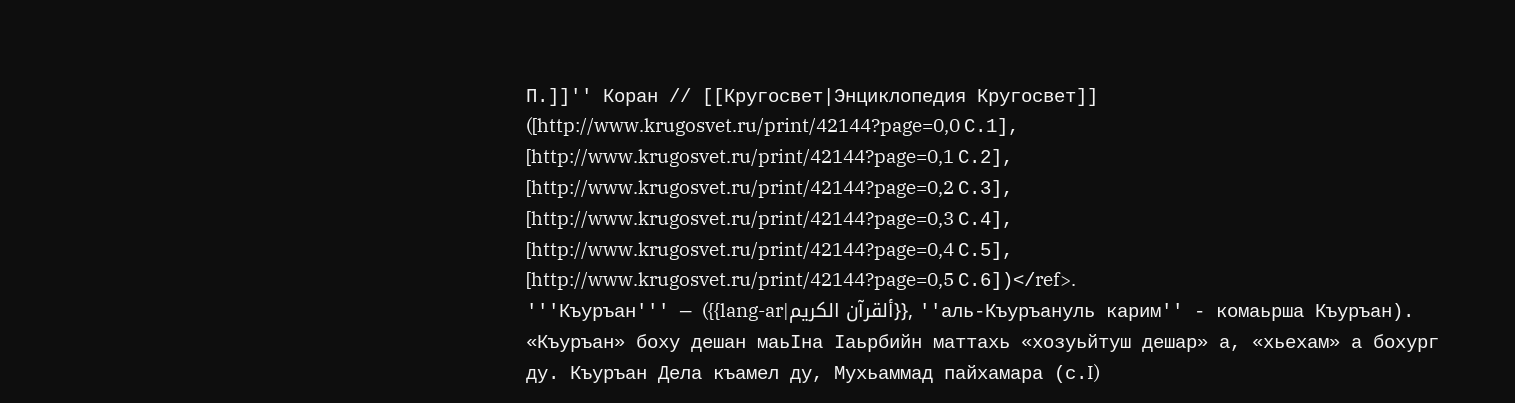П.]]'' Коран // [[Кругосвет|Энциклопедия Кругосвет]] ([http://www.krugosvet.ru/print/42144?page=0,0 С.1], [http://www.krugosvet.ru/print/42144?page=0,1 С.2], [http://www.krugosvet.ru/print/42144?page=0,2 С.3], [http://www.krugosvet.ru/print/42144?page=0,3 С.4], [http://www.krugosvet.ru/print/42144?page=0,4 С.5], [http://www.krugosvet.ru/print/42144?page=0,5 С.6])</ref>.
'''Къуръан''' — ({{lang-ar|ألقرآن الكريم}}, ''аль-Къуръануль карим'' - комаьрша Къуръан). «Къуръан» боху дешан маьӀна Ӏаьрбийн маттахь «хозуьйтуш дешар» а, «хьехам» а бохург ду. Къуръан Дела къамел ду, Мухьаммад пайхамара (с.I)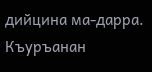дийцина ма-дарра. Къуръанан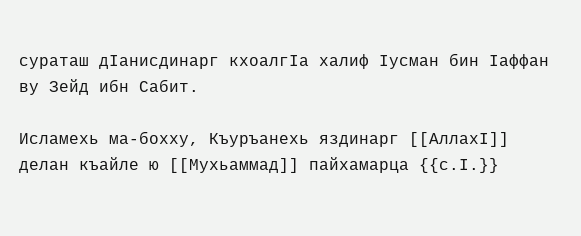сураташ дӀанисдинарг кхоалгӀа халиф Ӏусман бин Ӏаффан ву Зейд ибн Сабит.

Исламехь ма-бохху, Къуръанехь яздинарг [[АллахӀ]] делан къайле ю [[Мухьаммад]] пайхамарца {{с.Ӏ.}}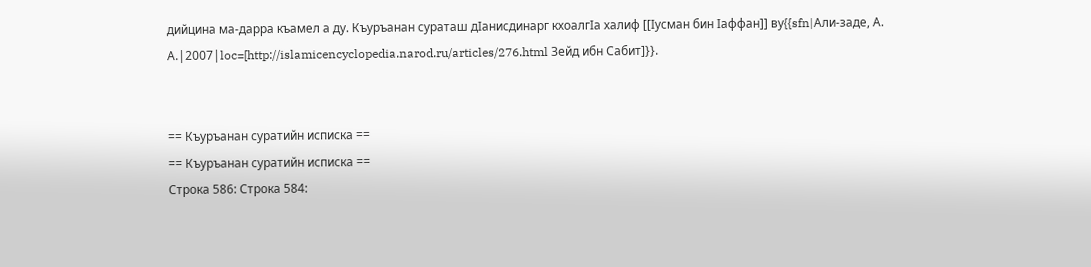дийцина ма-дарра къамел а ду. Къуръанан сураташ дӀанисдинарг кхоалгӀа халиф [[Ӏусман бин Ӏаффан]] ву{{sfn|Али-заде, А. А.|2007|loc=[http://islamicencyclopedia.narod.ru/articles/276.html Зейд ибн Сабит]}}.


== Къуръанан суратийн исписка ==
== Къуръанан суратийн исписка ==
Строка 586: Строка 584: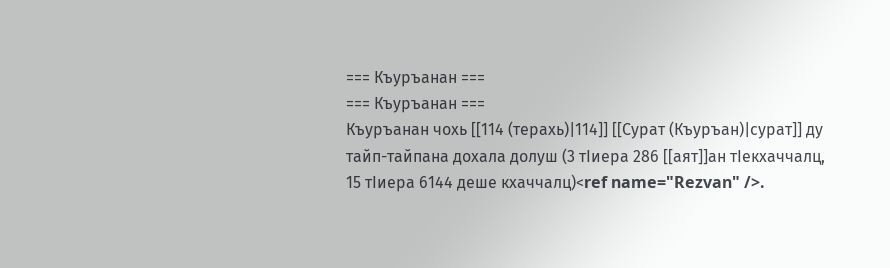=== Къуръанан ===
=== Къуръанан ===
Къуръанан чохь [[114 (терахь)|114]] [[Сурат (Къуръан)|сурат]] ду тайп-тайпана дохала долуш (3 тӀиера 286 [[аят]]ан тӀекхаччалц, 15 тӀиера 6144 деше кхаччалц)<ref name="Rezvan" />.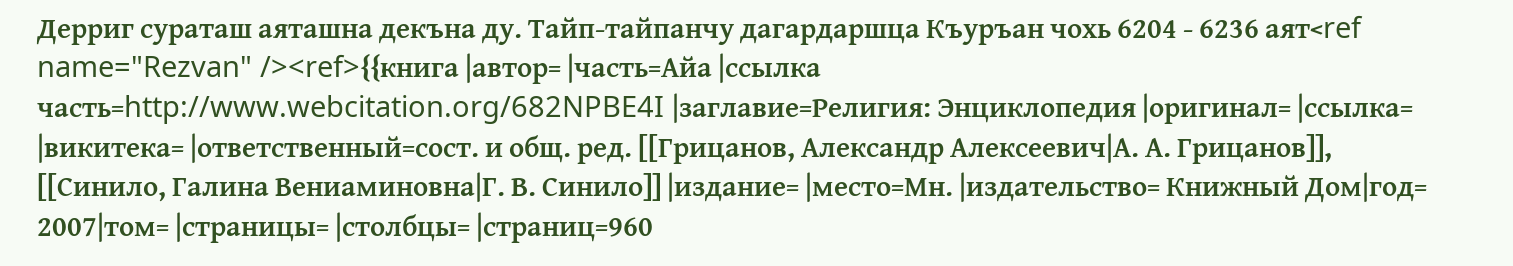Дерриг сураташ аяташна декъна ду. Тайп-тайпанчу дагардаршца Къуръан чохь 6204 - 6236 аят<ref name="Rezvan" /><ref>{{книга |автор= |часть=Айа |ссылка часть=http://www.webcitation.org/682NPBE4I |заглавие=Религия: Энциклопедия |оригинал= |ссылка= |викитека= |ответственный=сост. и общ. ред. [[Грицанов, Александр Алексеевич|А. А. Грицанов]], [[Синило, Галина Вениаминовна|Г. В. Синило]] |издание= |место=Мн. |издательство= Книжный Дом|год= 2007|том= |страницы= |столбцы= |страниц=960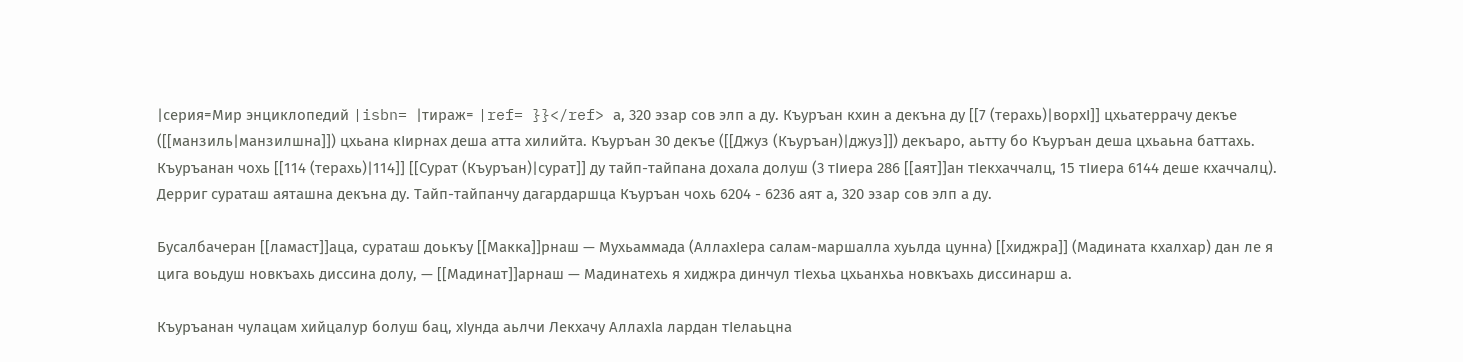|серия=Мир энциклопедий |isbn= |тираж= |ref= }}</ref> а, 320 эзар сов элп а ду. Къуръан кхин а декъна ду [[7 (терахь)|ворхӀ]] цхьатеррачу декъе ([[манзиль|манзилшна]]) цхьана кӀирнах деша атта хилийта. Къуръан 30 декъе ([[Джуз (Къуръан)|джуз]]) декъаро, аьтту бо Къуръан деша цхьаьна баттахь.
Къуръанан чохь [[114 (терахь)|114]] [[Сурат (Къуръан)|сурат]] ду тайп-тайпана дохала долуш (3 тӀиера 286 [[аят]]ан тӀекхаччалц, 15 тӀиера 6144 деше кхаччалц). Дерриг сураташ аяташна декъна ду. Тайп-тайпанчу дагардаршца Къуръан чохь 6204 - 6236 аят а, 320 эзар сов элп а ду.

Бусалбачеран [[ламаст]]аца, сураташ доькъу [[Макка]]рнаш — Мухьаммада (АллахӀера салам-маршалла хуьлда цунна) [[хиджра]] (Мадината кхалхар) дан ле я цига воьдуш новкъахь диссина долу, — [[Мадинат]]арнаш — Мадинатехь я хиджра динчул тӀехьа цхьанхьа новкъахь диссинарш а.

Къуръанан чулацам хийцалур болуш бац, хӀунда аьлчи Лекхачу АллахӀа лардан тӀелаьцна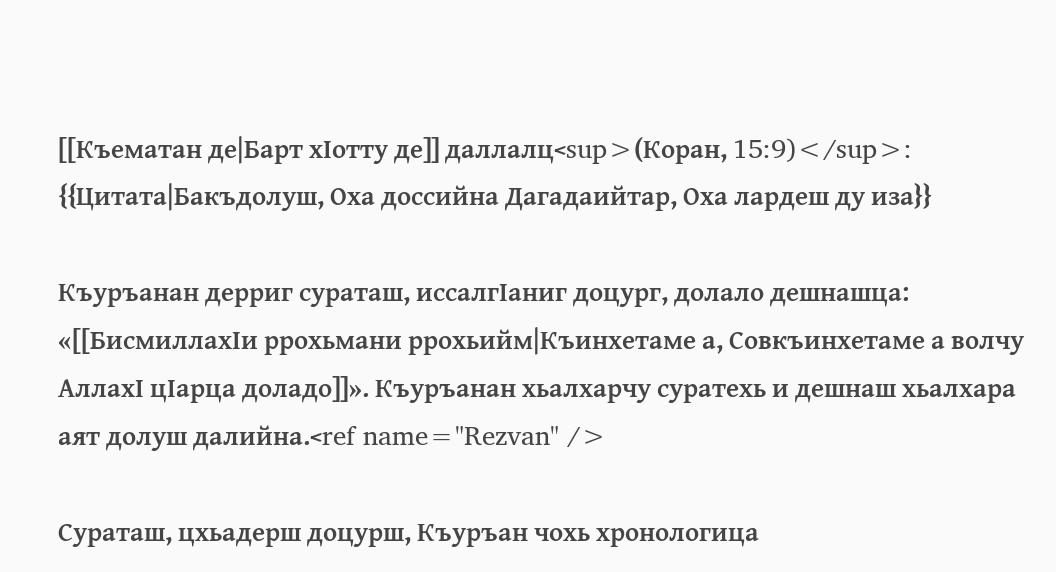[[Къематан де|Барт хӀотту де]] даллалц<sup>(Коран, 15:9)</sup>:
{{Цитата|Бакъдолуш, Оха доссийна Дагадаийтар, Оха лардеш ду иза}}

Къуръанан дерриг сураташ, иссалгӀаниг доцург, долало дешнашца: «[[БисмиллахӀи ррохьмани ррохьийм|Къинхетаме а, Совкъинхетаме а волчу АллахӀ цӀарца доладо]]». Къуръанан хьалхарчу суратехь и дешнаш хьалхара аят долуш далийна.<ref name="Rezvan" />

Сураташ, цхьадерш доцурш, Къуръан чохь хронологица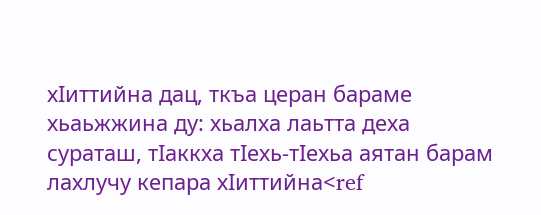хӀиттийна дац, ткъа церан бараме хьаьжжина ду: хьалха лаьтта деха сураташ, тӀаккха тӀехь-тӀехьа аятан барам лахлучу кепара хӀиттийна<ref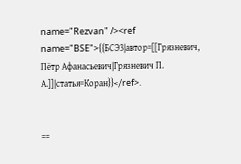name="Rezvan" /><ref name="BSE">{{БСЭ3|автор=[[Грязневич, Пётр Афанасьевич|Грязневич П. А.]]|статья=Коран}}</ref>.


==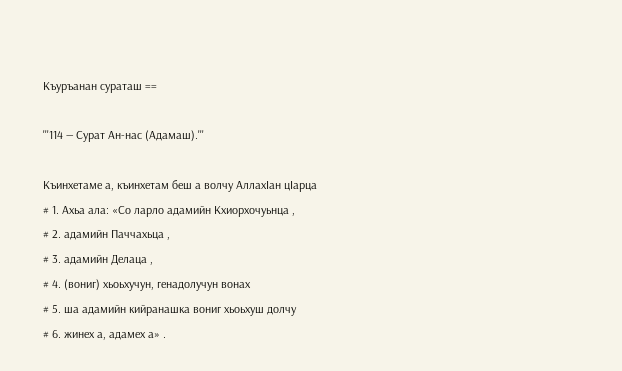Къуръанан сураташ ==

'''114 — Сурат Ан-нас (Адамаш).'''

Къинхетаме а, къинхетам беш а волчу АллахӀан цӀарца
# 1. Ахьа ала: «Со ларло адамийн Кхиорхочуьнца ,
# 2. адамийн Паччахьца ,
# 3. адамийн Делаца ,
# 4. (вониг) хьоьхучун, генадолучун вонах
# 5. ша адамийн кийранашка вониг хьоьхуш долчу
# 6. жинех а, адамех а» .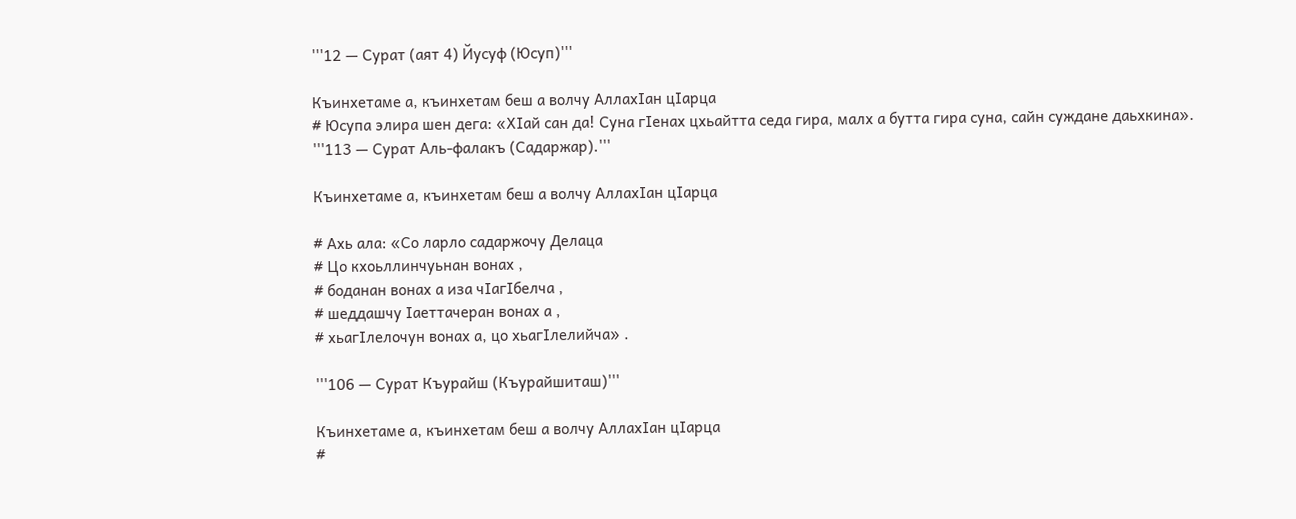'''12 — Сурат (аят 4) Йусуф (Юсуп)'''

Къинхетаме а, къинхетам беш а волчу АллахӀан цӀарца
# Юсупа элира шен дега: «ХӀай сан да! Суна гӀенах цхьайтта седа гира, малх а бутта гира суна, сайн суждане даьхкина».
'''113 — Сурат Аль-фалакъ (Садаржар).'''

Къинхетаме а, къинхетам беш а волчу АллахӀан цӀарца

# Ахь ала: «Со ларло садаржочу Делаца
# Цо кхоьллинчуьнан вонах ,
# боданан вонах а иза чӀагӀбелча ,
# шеддашчу Ӏаеттачеран вонах а ,
# хьагӀлелочун вонах а, цо хьагӀлелийча» .

'''106 — Сурат Къурайш (Къурайшиташ)'''

Къинхетаме а, къинхетам беш а волчу АллахӀан цӀарца
#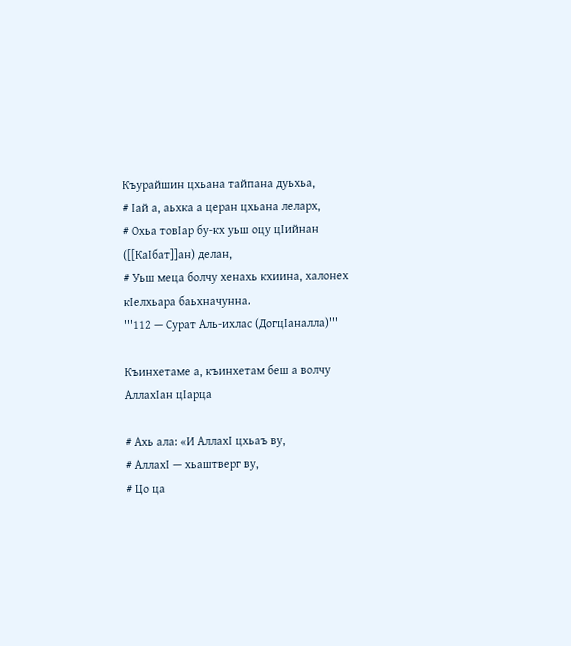Къурайшин цхьана тайпана дуьхьа,
# Ӏай а, аьхка а церан цхьана леларх,
# Охьа товӀар бу-кх уьш оцу цӀийнан ([[КаӀбат]]ан) делан,
# Уьш меца болчу хенахь кхиина, халонех кӀелхьара баьхначунна.
'''112 — Сурат Аль-ихлас (ДогцӀаналла)'''

Къинхетаме а, къинхетам беш а волчу АллахӀан цӀарца

# Ахь ала: «И АллахӀ цхьаъ ву,
# АллахI — хьаштверг ву,
# Цо ца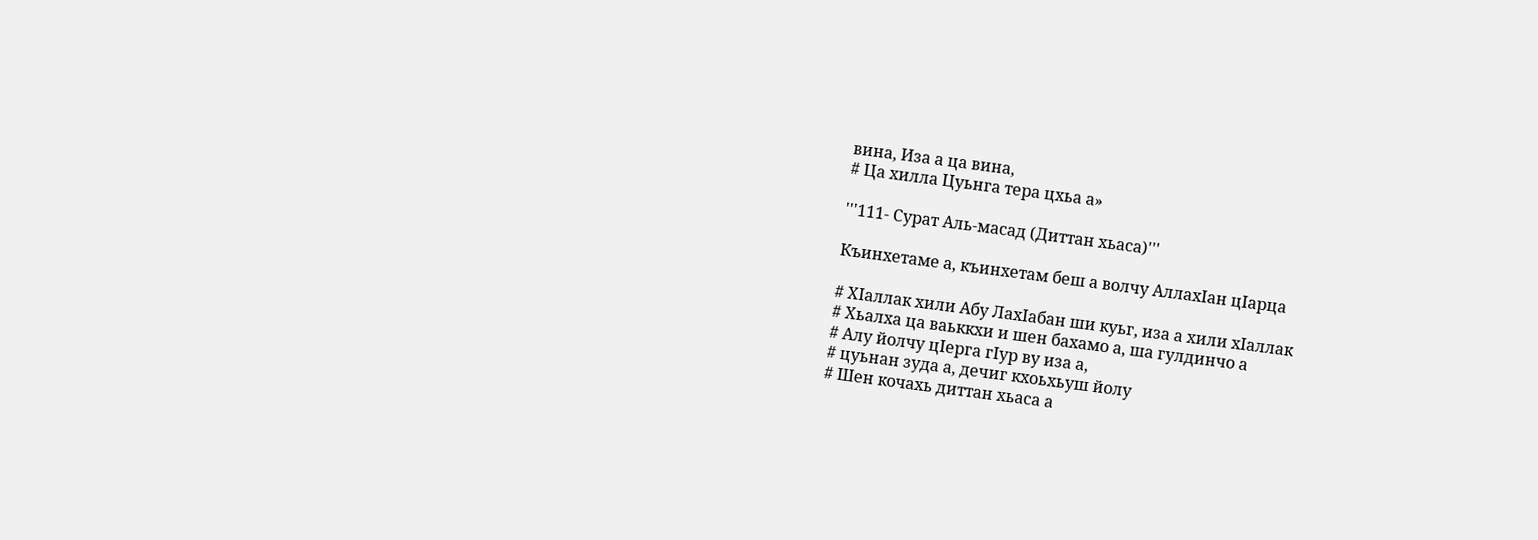вина, Иза а ца вина,
# Ца хилла Цуьнга тера цхьа а»

'''111- Сурат Аль-масад (Диттан хьаса)'''

Къинхетаме а, къинхетам беш а волчу АллахӀан цӀарца

# ХӀаллак хили Абу ЛахӀабан ши куьг, иза а хили хӀаллак
# Хьалха ца ваьккхи и шен бахамо а, ша гулдинчо а
# Алу йолчу цӀерга гӀур ву иза а,
# цуьнан зуда а, дечиг кхоьхьуш йолу
# Шен кочахь диттан хьаса а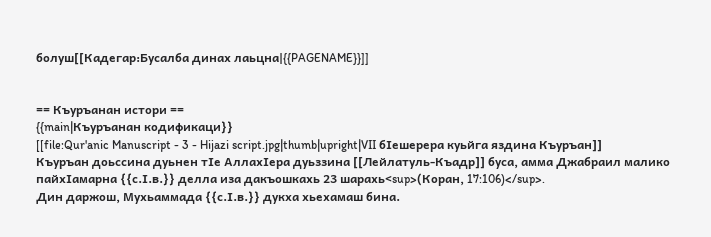болуш[[Кадегар:Бусалба динах лаьцна|{{PAGENAME}}]]


== Къуръанан истори ==
{{main|Къуръанан кодификаци}}
[[file:Qur'anic Manuscript - 3 - Hijazi script.jpg|thumb|upright|VII бӀешерера куьйга яздина Къуръан]]
Къуръан доьссина дуьнен тӀе АллахӀера дуьззина [[Лейлатуль-Къадр]] буса, амма Джабраил малико пайхӀамарна {{с.Ӏ.в.}} делла иза дакъошкахь 23 шарахь<sup>(Коран, 17:106)</sup>.
Дин даржош, Мухьаммада {{с.Ӏ.в.}} дукха хьехамаш бина.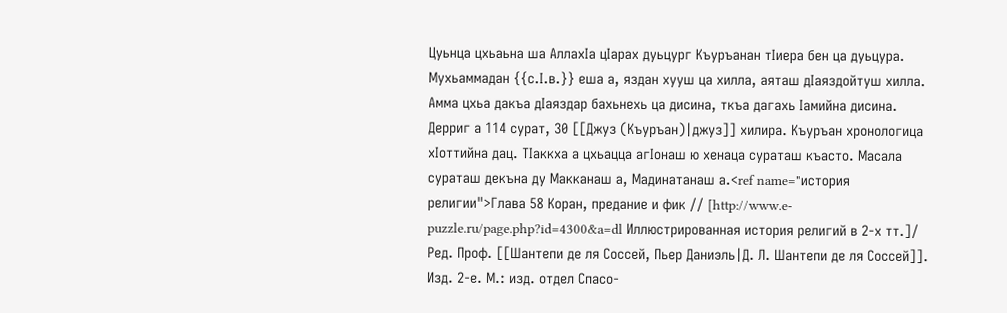Цуьнца цхьаьна ша АллахӀа цӀарах дуьцург Къуръанан тӀиера бен ца дуьцура. Мухьаммадан {{с.Ӏ.в.}} еша а, яздан хууш ца хилла, аяташ дӀаяздойтуш хилла. Амма цхьа дакъа дӀаяздар бахьнехь ца дисина, ткъа дагахь Ӏамийна дисина. Дерриг а 114 сурат, 30 [[Джуз (Къуръан)|джуз]] хилира. Къуръан хронологица хӀоттийна дац. ТӀаккха а цхьацца агӀонаш ю хенаца сураташ къасто. Масала сураташ декъна ду Макканаш а, Мадинатанаш а.<ref name="история религии">Глава 58 Коран, предание и фик // [http://www.e-puzzle.ru/page.php?id=4300&a=dl Иллюстрированная история религий в 2-х тт.]/ Ред. Проф. [[Шантепи де ля Соссей, Пьер Даниэль|Д. Л. Шантепи де ля Соссей]]. Изд. 2-е. М.: изд. отдел Спасо-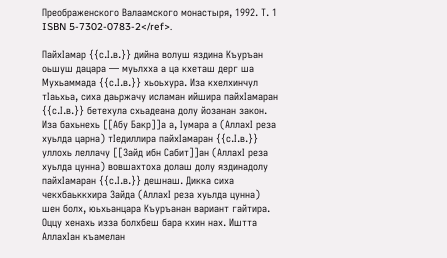Преображенского Валаамского монастыря, 1992. Т. 1 ISBN 5-7302-0783-2</ref>.

ПайхӀамар {{с.Ӏ.в.}} дийна волуш яздина Къуръан оьшуш дацара — муьлхха а ца кхеташ дерг ша Мухьаммада {{с.Ӏ.в.}} хьоьхура. Иза кхелхинчул тӀаьхьа, сиха даьржачу исламан ийшира пайхӀамаран {{с.Ӏ.в.}} бетехула схьадеана долу йозанан закон. Иза бахьнехь [[Абу Бакр]]а а, Ӏумара а (АллахӀ реза хуьлда царна) тӀедиллира пайхӀамаран {{с.Ӏ.в.}} уллохь леллачу [[Зайд ибн Сабит]]ан (АллахӀ реза хуьлда цунна) вовшахтоха долаш долу яздинадолу пайхӀамаран {{с.Ӏ.в.}} дешнаш. Дикка сиха чекхбаьккхира Зайда (АллахӀ реза хуьлда цунна) шен болх, юьхьанцара Къуръанан вариант гайтира. Оццу хенахь изза болхбеш бара кхин нах. Иштта АллахӀан къамелан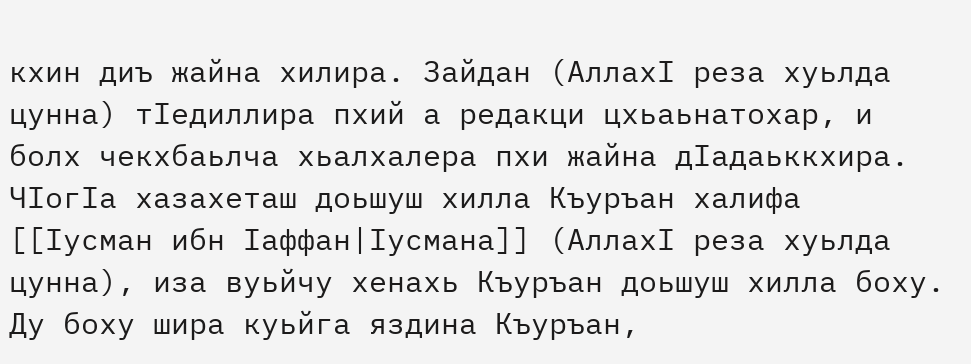кхин диъ жайна хилира. Зайдан (АллахӀ реза хуьлда цунна) тӀедиллира пхий а редакци цхьаьнатохар, и болх чекхбаьлча хьалхалера пхи жайна дӀадаьккхира. ЧӀогӀа хазахеташ доьшуш хилла Къуръан халифа [[Ӏусман ибн Ӏаффан|Ӏусмана]] (АллахӀ реза хуьлда цунна), иза вуьйчу хенахь Къуръан доьшуш хилла боху. Ду боху шира куьйга яздина Къуръан,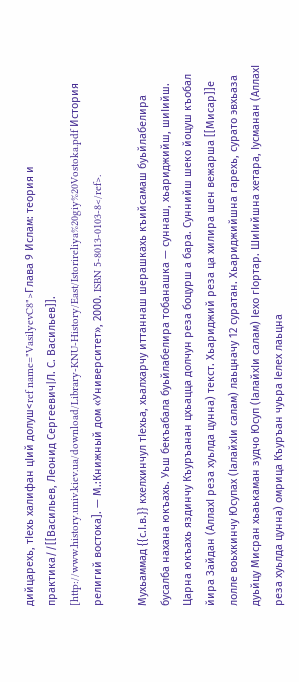дийцарехь, тӀехь халифан цӀий долуш<ref name="VasilyevC8">Глава 9 Ислам: теория и практика//[[Васильев, Леонид Сергеевич|Л. С. Васильев]]. [http://www.history.univ.kiev.ua/download/Library-KNU-History/East/Istorireliya%20giy%20Vostoka.pdf История религий востока]. — М.:Книжный дом «Университет», 2000. ISBN 5-8013-0103-8</ref>.

Мухьаммад {{с.Ӏ.в.}} кхелхинчул тӀехьа, хьалхарчу иттаннаш шерашкахь къийсамаш буьйлабелира бусалба нахана юкъахь. Уьш бекъабала буьйлабелира тобанашка — суннаш, хьариджийш, шиӀийш. Царна юкъахь яздинчу Къуръанан цхьацца долчун реза боцурш а бара. Суннийш шеко йоцуш къобал йира Зайдан (АллахӀ реза хуьлда цунна) текст. Хьариджий реза ца хилира шен вежарша [[Мисар]]е лолле воьхкинчу Юсупах (ӀалайхӀи салам) лаьцначу 12 суратан. Хьариджийшна гарехь, сурато эвхьаза дуьйцу Мисран хьаькаман зудчо Юсуп (ӀалайхӀи салам) Ӏехо гӀортар. ШиӀийшна хетара, Ӏусманан (АллахӀ реза хуьлда цунна) омрица Къуръан чуьра Ӏелех лаьцна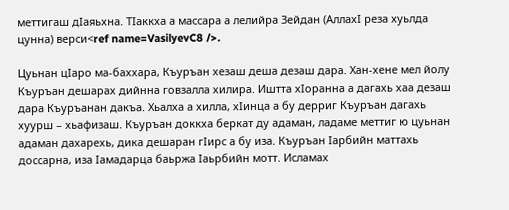меттигаш дӀаяьхна. ТӀаккха а массара а лелийра Зейдан (АллахӀ реза хуьлда цунна) верси<ref name=VasilyevC8 />.

Цуьнан цӀаро ма-баххара, Къуръан хезаш деша дезаш дара. Хан-хене мел йолу Къуръан дешарах дийнна говзалла хилира. Иштта хӀоранна а дагахь хаа дезаш дара Къуръанан дакъа. Хьалха а хилла, хӀинца а бу дерриг Къуръан дагахь хуурш – хьафизаш. Къуръан доккха беркат ду адаман, ладаме меттиг ю цуьнан адаман дахарехь, дика дешаран гӀирс а бу иза. Къуръан Ӏарбийн маттахь доссарна, иза Ӏамадарца баьржа Ӏаьрбийн мотт. Исламах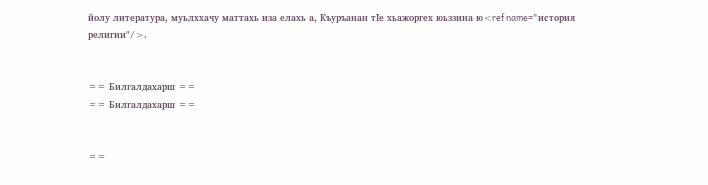йолу литература, муьлххачу маттахь иза елахь а, Къуръанан тӀе хьажоргех юьззина ю<ref name="история религии"/>.


== Билгалдахарш ==
== Билгалдахарш ==


==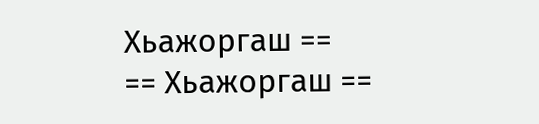Хьажоргаш ==
== Хьажоргаш ==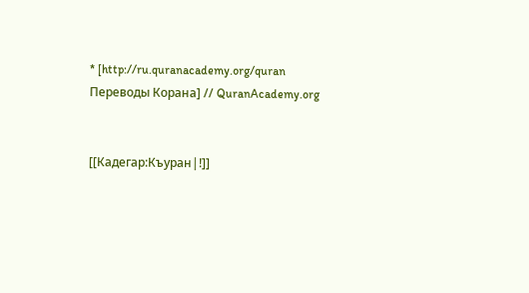* [http://ru.quranacademy.org/quran Переводы Корана] // QuranAcademy.org


[[Кадегар:Къуран|!]]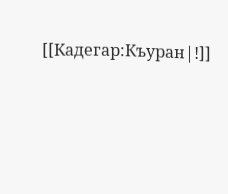[[Кадегар:Къуран|!]]